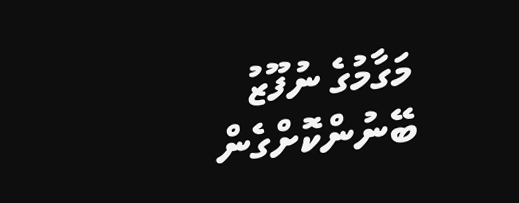މަގާމުގެ ނުފޫޒު ބޭނުންކޮށްގެން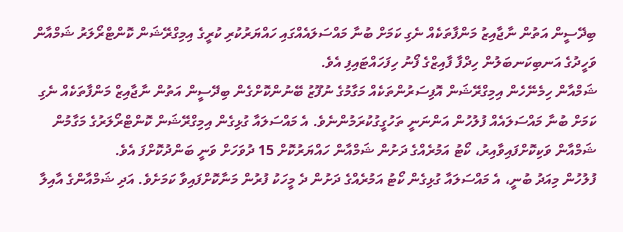ބިދޭސީން އަތުން ނާޖާއިޒު މަންފާތަކެއް ނެގި ކަމަށް ބުނާ މައްސަލައެއްގައި ހައްޔަރުކުރި ކުރީގެ އިމިގްރޭޝަން ކޮންޓްރޯލަރު ޝަމްއާން ވަހީދުގެ އަނބިކަނބަލުން ހިދްފާ ފާއިޒްގެ ފޯނު ހިފަހައްޓައިފި އެވެ.
ޝަމްއާން ހިމެނޭހެން އިމިގްރޭޝަން އޮފިސަރުންތަކެއް މަގާމުގެ ނުފޫޒު ބޭނުންކޮށްގެން ބިދޭސީން އަތުން ނާޖާއިޒް މަންފާތަކެއް ނެގި ކަމަށް ބުނާ މައްސަލައެއް ފުލުހުން އަންނަނީ ތަހުގީގުކުރަމުންނެވެ. އެ މައްސަލައާ ގުޅިގެން އިމިގްރޭޝަން ކޮންޓްރޯލަރުގެ މަގާމުން ޝަމްއާން ވަކިކޮށްފައިވާއިރު، ކޯޓު އަމުރެއްގެ ދަށުން ޝަމްއާން ހައްޔަރުކޮށް 15 ދުވަހަށް ވަނީ ބަންދުކޮށްފަ އެވެ.
ފުލުހުން މިއަދު ބުނީ، އެ މައްސަލައާ ގުޅިގެން ކޯޓު އަމުރެއްގެ ދަށުން ދެ މީހަކު ފުރުން މަނާކޮށްފައިވާ ކަމަށެވެ. އަދި ޝަމްއާންގެ އާއިލާ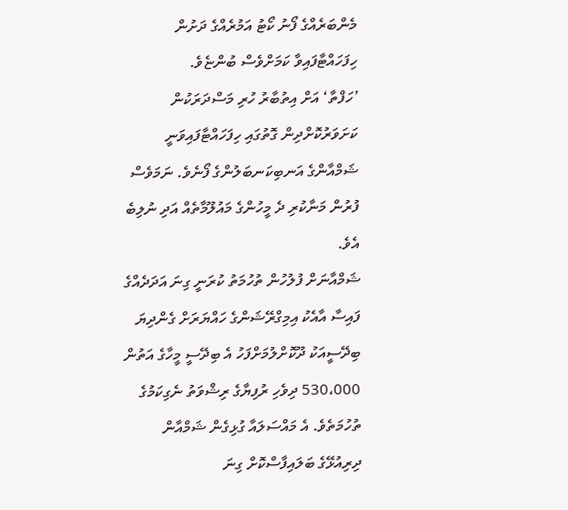މެންބަރެއްގެ ފޯނު ކޯޓު އަމުރެއްގެ ދަށުން ހިފަހައްޓާފައިވާ ކަމަށްވެސް ބުންޏެވެ.
’ހަފްތާ‘ އަށް އިތުބާރު ހުރި މަސްދަރަކުން ކަށަވަރުކޮށްދިން ގޮތުގައި ހިފަހައްޓާފައިވަނީ ޝަމްއާންގެ އަނބިކަނބަލުންގެ ފޯނެވެ. ނަމަވެސް ފުރުން މަނާކުރި ދެ މީހުންގެ މައުލޫމާތެއް އަދި ނުލިބެ އެވެ.
ޝަމްއާނަށް ފުލުހުން ތުހުމަތު ކުރަނީ ގިނަ އަދަދެއްގެ ފައިސާ އާއެކު އިމިގްރޭޝަންގެ ހައްޔަރަށް ގެންދިޔަ ބިދޭސީއަކު ދޫކޮށްލުމަށްފަހު އެ ބިދޭސީ މީހާގެ އަތުން 530،000 ދިވެހި ރުފިޔާގެ ރިޝްވަތު ނެގިކަމުގެ ތުހުމަތެވެ. އެ މައްސަލައާ ގުޅިގެން ޝަމްއާން ދިރިއުޅޭގެ ބަލައިފާސްކޮށް ގިނަ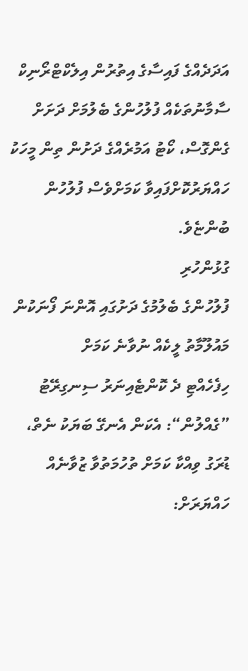އަދަދެއްގެ ފައިސާގެ އިތުރުން އިލެކްޓްރޯނިކް ސާމާނުތަކެއް ފުލުހުންގެ ބެލުމަށް ދަށަށް ގެންގޮސް، ކޯޓު އަމުރެއްގެ ދަށުން ތިން މީހަކު ހައްޔަރުކޮށްފައިވާ ކަމަށްވެސް ފުލުހުން ބުންޏެވެ.
ގުޅުންހުރި
ފުލުހުންގެ ބެލުމުގެ ދަށުގައި އޮންނަ ފޯނަކުން މައުލޫމާތު ލީކެއް ނުވާނެ ކަމަށް
ހިފެހެއްޓި ދެ ކޮންޓެއިނަރު ސިނގިރޭޓު ”ގެއްލުން“: އެކަން އެނގޭ ބަޔަކު ނެތް،
ޑުރަގު ވިއްކާ ކަމަށް ތުހުމަތުވާ ޒުވާނެއް ހައްޔަރަށް: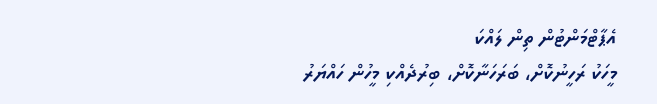އެޕާޓްމަންޓުން ތިން ލައްކަ
މީހަކު ރަހީނުކޮށް، ބަރަހަނާކޮށް، ބިރުދެއްކި މީހުން ހައްޔަރު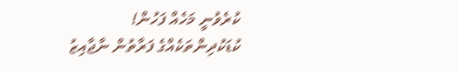ކުރެވުނީ މަހެއް ފަހުން!
ކުޑަކުދިންތަކެއްގެ ފަރާތުން ނާޖާއިޒު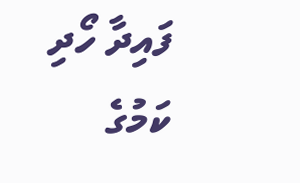ފައިދާ ހޯދި ކަމުގެ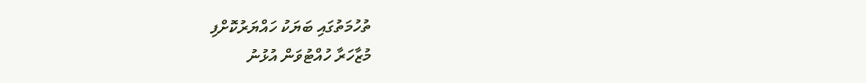ތުހުމަތުގައި ބަޔަކު ހައްޔަރުކޮށްފި
މުޒާހަރާ ހުއްޓުވަން އުޅުނު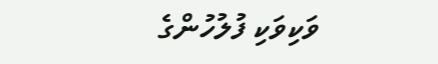ވަކިވަކި ފުލުހުންގެ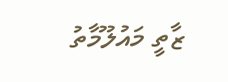ޒާތީ މައުލޫމާތު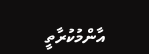އާންމުކުރާތީ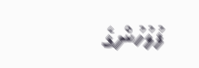ފުލުހުންގެ